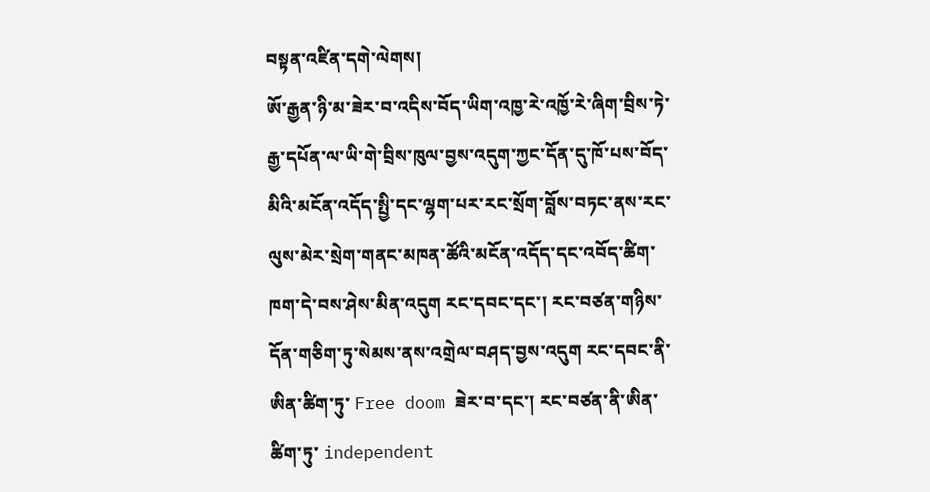བསྟན་འཛིན་དགེ་ལེགས།
ཨོ་རྒྱན་ཉི་མ་ཟེར་བ་འདིས་བོད་ཡིག་འཁྱ་རེ་འཁྱོ་རེ་ཞིག་བྲིས་ཏེ་རྒྱ་དཔོན་ལ་ཡི་གེ་བྲིས་ཁུལ་བྱས་འདུག་ཀྱང་དོན་དུ་ཁོ་པས་བོད་མིའི་མངོན་འདོད་སྤྱི་དང་ལྷག་པར་རང་སྲོག་བློས་བཏང་ནས་རང་ལུས་མེར་སྲེག་གནང་མཁན་ཚོའི་མངོན་འདོད་དང་འབོད་ཚིག་ཁག་དེ་བས་ཤེས་མིན་འདུག རང་དབང་དང་། རང་བཙན་གཉིས་དོན་གཅིག་ཏུ་སེམས་ནས་འགྲེལ་བཤད་བྱས་འདུག རང་དབང་ནི་ཨིན་ཚིག་ཏུ་ Free doom ཟེར་བ་དང་། རང་བཙན་ནི་ཨིན་ཚིག་ཏུ་ independent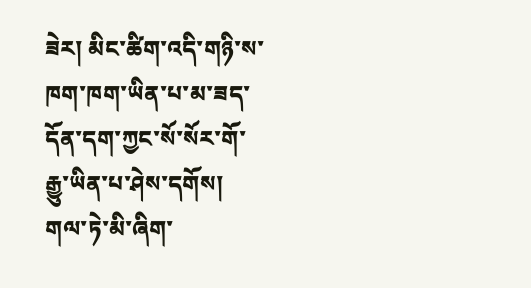ཟེར། མིང་ཚིག་འདི་གཉི་ས་ཁག་ཁག་ཡིན་པ་མ་ཟད་དོན་དག་ཀྱང་སོ་སོར་གོ་རྒྱུ་ཡིན་པ་ཤེས་དགོས། གལ་ཏེ་མི་ཞིག་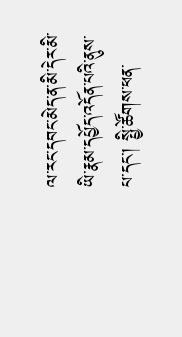ལ་རང་དབང་མེད་ན་མི་དེར་མི་ཡི་རྣམ་དཔྱོད་འདོན་པའི་ནུས་པ་དང་། སྤྱི་ཚོགས་ཕན་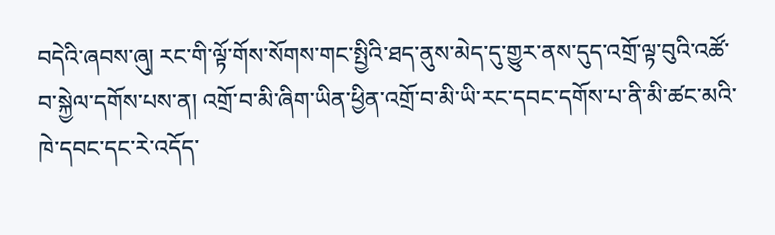བདེའི་ཞབས་ཞུ། རང་གི་ལྟོ་གོས་སོགས་གང་སྤྱིའི་ཐད་ནུས་མེད་དུ་གྱུར་ནས་དུད་འགྲོ་ལྟ་བུའི་འཚོ་བ་སྐྱེལ་དགོས་པས་ན། འགྲོ་བ་མི་ཞིག་ཡིན་ཕྱིན་འགྲོ་བ་མི་ཡི་རང་དབང་དགོས་པ་ནི་མི་ཚང་མའི་ཁེ་དབང་དང་རེ་འདོད་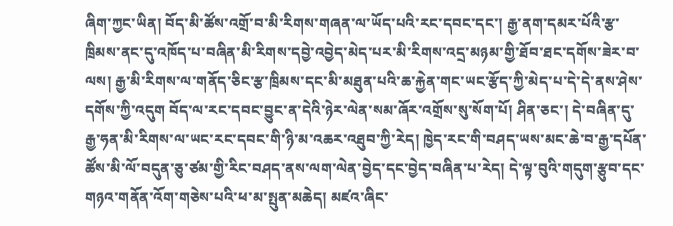ཞིག་ཀྱང་ཡིན། བོད་མི་ཚོས་འགྲོ་བ་མི་རིགས་གཞན་ལ་ཡོད་པའི་རང་དབང་དང་། རྒྱ་ནག་དམར་པོའི་རྩ་ཁྲིམས་ནང་དུ་འཁོད་པ་བཞིན་མི་རིགས་དབྱེ་འབྱེད་མེད་པར་མི་རིགས་འདྲ་མཉམ་གྱི་ཐོབ་ཐང་དགོས་ཟེར་བ་ལས། རྒྱ་མི་རིགས་ལ་གནོད་ཅིང་རྩ་ཁྲིམས་དང་མི་མཐུན་པའི་ཆ་རྐྱེན་གང་ཡང་རྩོད་ཀྱི་མེད་པ་དེ་དེ་ནས་ཤེས་དགོས་ཀྱི་འདུག བོད་ལ་རང་དབང་བྱུང་ན་དེའི་ཉེར་ལེན་སམ་ཞོར་འགྲོས་སུ་སོག་པོ། ཤིན་ཅང་། དེ་བཞིན་དུ་རྒྱ་ཧན་མི་རིགས་ལ་ཡང་རང་དབང་གི་ཉི་མ་འཆར་འཐུབ་ཀྱི་རེད། ཁྱེད་རང་གི་བཤད་ཡས་མང་ཆེ་བ་རྒྱ་དཔོན་ཚོས་མི་ལོ་བདུན་ཅུ་ཙམ་གྱི་རིང་བཤད་ནས་ལག་ལེན་བྱེད་དང་བྱེད་བཞིན་པ་རེད། དེ་ལྟ་བུའི་གདུག་རྩུབ་དང་གཉའ་གནོན་འོག་གཅེས་པའི་ཕ་མ་སྤུན་མཆེད། མཛའ་ཞིང་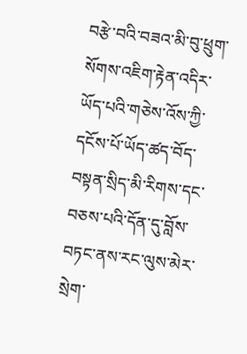བརྩེ་བའི་བཟའ་མི་བུ་ཕྲུག་སོགས་འཇིག་རྟེན་འདིར་ཡོད་པའི་གཅེས་འོས་ཀྱི་དངོས་པོ་ཡོད་ཚད་བོད་བསྟན་སྲིད་མི་རིགས་དང་བཅས་པའི་དོན་དུ་བློས་བཏང་ནས་རང་ལུས་མེར་སྲེག་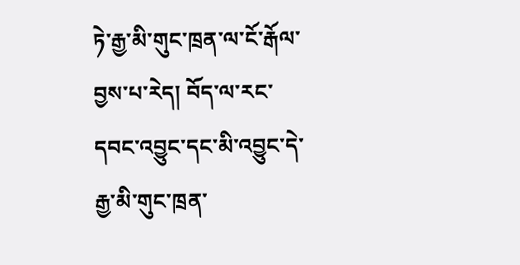ཏེ་རྒྱ་མི་གུང་ཁྲན་ལ་ངོ་རྒོལ་བྱས་པ་རེད། བོད་ལ་རང་དབང་འབྱུང་དང་མི་འབྱུང་དེ་རྒྱ་མི་གུང་ཁྲན་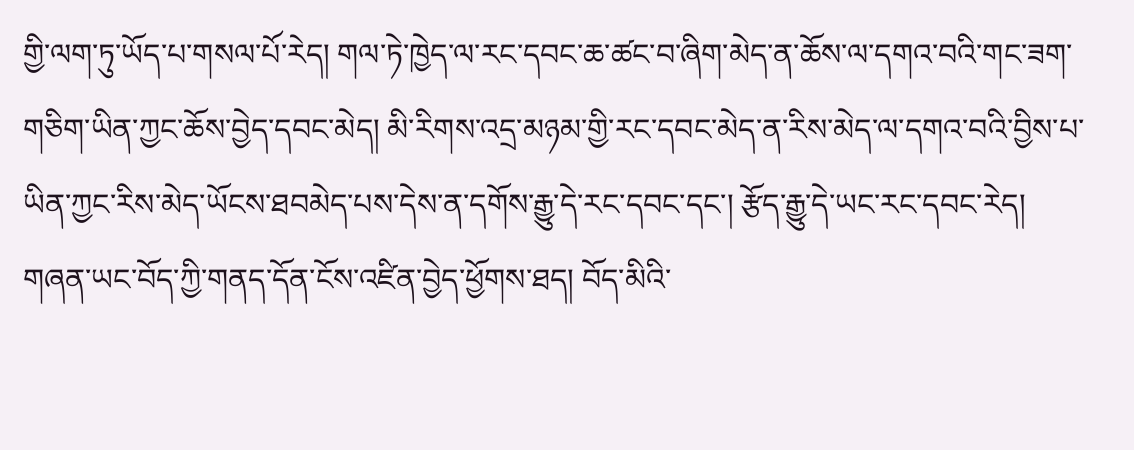གྱི་ལག་ཏུ་ཡོད་པ་གསལ་པོ་རེད། གལ་ཏེ་ཁྱེད་ལ་རང་དབང་ཆ་ཚང་བ་ཞིག་མེད་ན་ཆོས་ལ་དགའ་བའི་གང་ཟག་གཅིག་ཡིན་ཀྱང་ཆོས་བྱེད་དབང་མེད། མི་རིགས་འདྲ་མཉམ་གྱི་རང་དབང་མེད་ན་རིས་མེད་ལ་དགའ་བའི་བྱིས་པ་ཡིན་ཀྱང་རིས་མེད་ཡོངས་ཐབམེད་པས་དེས་ན་དགོས་རྒྱུ་དེ་རང་དབང་དང་། རྩོད་རྒྱུ་དེ་ཡང་རང་དབང་རེད། གཞན་ཡང་བོད་ཀྱི་གནད་དོན་ངོས་འཛིན་བྱེད་ཕྱོགས་ཐད། བོད་མིའི་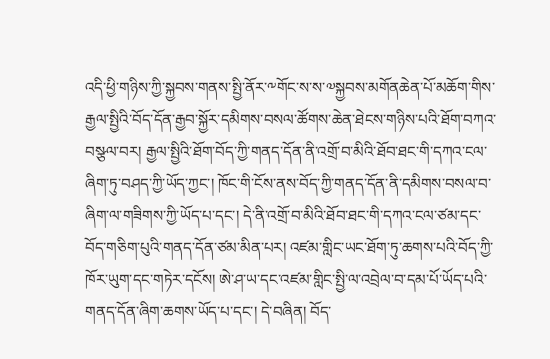འདི་ཕྱི་གཉིས་ཀྱི་སྐྱབས་གནས་སྤྱི་ནོར་༸གོང་ས་ས་༧སྐྱབས་མགོནཆེན་པོ་མཆོག་གིས་རྒྱལ་སྤྱིའི་བོད་དོན་རྒྱབ་སྐྱོར་དམིགས་བསལ་ཚོགས་ཆེན་ཐེངས་གཉིས་པའི་ཐོག་བཀའ་བསྩལ་བར། རྒྱལ་སྤྱིའི་ཐོག་བོད་ཀྱི་གནད་དོན་ནི་འགྲོ་བ་མིའི་ཐོབ་ཐང་གི་དཀའ་ངལ་ཞིག་ཏུ་བཤད་ཀྱི་ཡོད་ཀྱང་། ཁོང་གི་ངོས་ནས་བོད་ཀྱི་གནད་དོན་ནི་དམིགས་བསལ་བ་ཞིག་ལ་གཟིགས་ཀྱི་ཡོད་པ་དང་། དེ་ནི་འགྲོ་བ་མིའི་ཐོབ་ཐང་གི་དཀའ་ངལ་ཙམ་དང་བོད་གཅིག་པུའི་གནད་དོན་ཙམ་མིན་པར། འཛམ་གླིང་ཡང་ཐོག་ཏུ་ཆགས་པའི་བོད་ཀྱི་ཁོར་ཡུག་དང་གཏེར་དངོས། ཨེ་ཤ་ཡ་དང་འཛམ་གླིང་སྤྱི་ལ་འབྲེལ་བ་དམ་པོ་ཡོད་པའི་གནད་དོན་ཞིག་ཆགས་ཡོད་པ་དང་། དེ་བཞིན། བོད་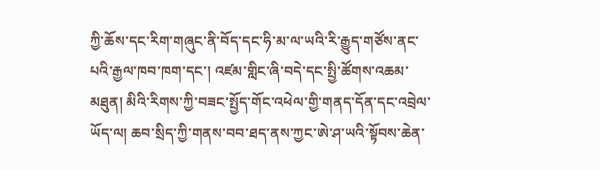ཀྱི་ཆོས་དང་རིག་གཞུང་ནི་བོད་དང་ཧི་མ་ལ་ཡའི་རི་རྒྱུད་གཙོས་ནང་པའི་རྒྱལ་ཁབ་ཁག་དང་། འཛམ་གླིང་ཞི་བདེ་དང་སྤྱི་ཚོགས་འཆམ་མཐུན། མིའི་རིགས་ཀྱི་བཟང་སྤྱོད་གོང་འཕེལ་གྱི་གནད་དོན་དང་འབྲེལ་ཡོད་ལ། ཆབ་སྲིད་ཀྱི་གནས་བབ་ཐད་ནས་ཀྱང་ཨེ་ཤ་ཡའི་སྟོབས་ཆེན་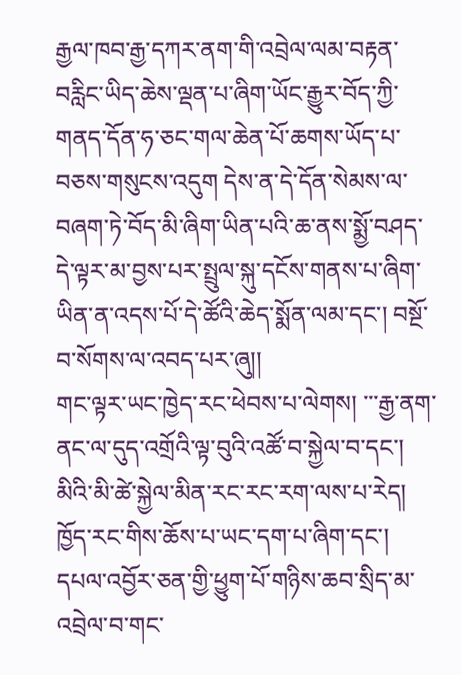རྒྱལ་ཁབ་རྒྱ་དཀར་ནག་གི་འབྲེལ་ལམ་བརྟན་བརླིང་ཡིད་ཆེས་ལྡན་པ་ཞིག་ཡོང་རྒྱུར་བོད་ཀྱི་གནད་དོན་ཧ་ཅང་གལ་ཆེན་པོ་ཆགས་ཡོད་པ་བཅས་གསུངས་འདུག དེས་ན་དེ་དོན་སེམས་ལ་བཞག་ཏེ་བོད་མི་ཞིག་ཡིན་པའི་ཆ་ནས་སྨྱོ་བཤད་དེ་ལྟར་མ་བྱས་པར་སྤྲུལ་སྐུ་དངོས་གནས་པ་ཞིག་ཡིན་ན་འདས་པོ་དེ་ཚོའི་ཆེད་སྨོན་ལམ་དང་། བསྔོ་བ་སོགས་ལ་འབད་པར་ཞུ།།
གང་ལྟར་ཡང་ཁྱེད་རང་ཕེབས་པ་ལེགས། ་་་རྒྱ་ནག་ནང་ལ་དུད་འགྲོའི་ལྟ་བུའི་འཚོ་བ་སྐྱེལ་བ་དང་། མིའི་མི་ཚེ་སྐྱེལ་མིན་རང་རང་རག་ལས་པ་རེད། ཁྱོད་རང་གིས་ཆོས་པ་ཡང་དག་པ་ཞིག་དང་། དཔལ་འབྱོར་ཅན་གྱི་ཕྱུག་པོ་གཉིས་ཆབ་སྲིད་མ་འབྲེལ་བ་གང་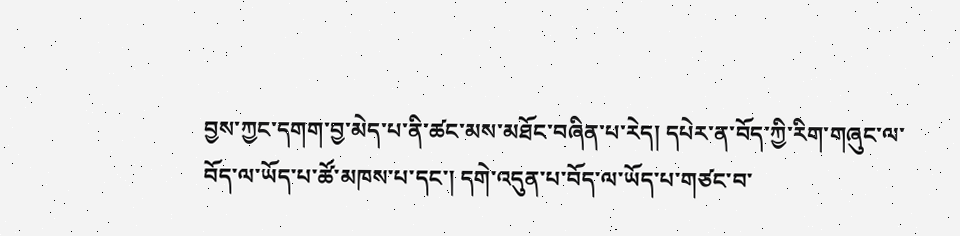བྱས་ཀྱང་དགག་བྱ་མེད་པ་ནི་ཚང་མས་མཐོང་བཞིན་པ་རེད། དཔེར་ན་བོད་ཀྱི་རིག་གཞུང་ལ་བོད་ལ་ཡོད་པ་ཚོ་མཁས་པ་དང་། དགེ་འདུན་པ་བོད་ལ་ཡོད་པ་གཙང་བ་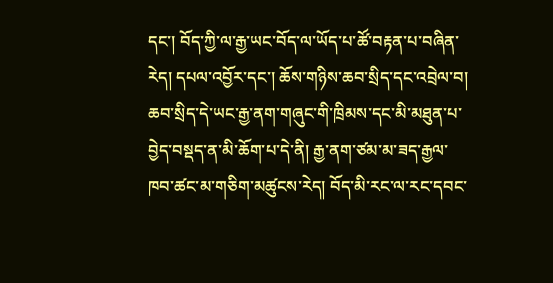དང་། བོད་ཀྱི་ལ་རྒྱ་ཡང་བོད་ལ་ཡོད་པ་ཚོ་བརྟན་པ་བཞིན་རེད། དཔལ་འབྱོར་དང་། ཆོས་གཉིས་ཆབ་སྲིད་དང་འབྲེལ་བ། ཆབ་སྲིད་དེ་ཡང་རྒྱ་ནག་གཞུང་གི་ཁྲིམས་དང་མི་མཐུན་པ་བྱེད་བསྡད་ན་མི་ཆོག་པ་དེ་ནི། རྒྱ་ནག་ཙམ་མ་ཟད་རྒྱལ་ཁབ་ཚང་མ་གཅིག་མཚུངས་རེད། བོད་མི་རང་ལ་རང་དབང་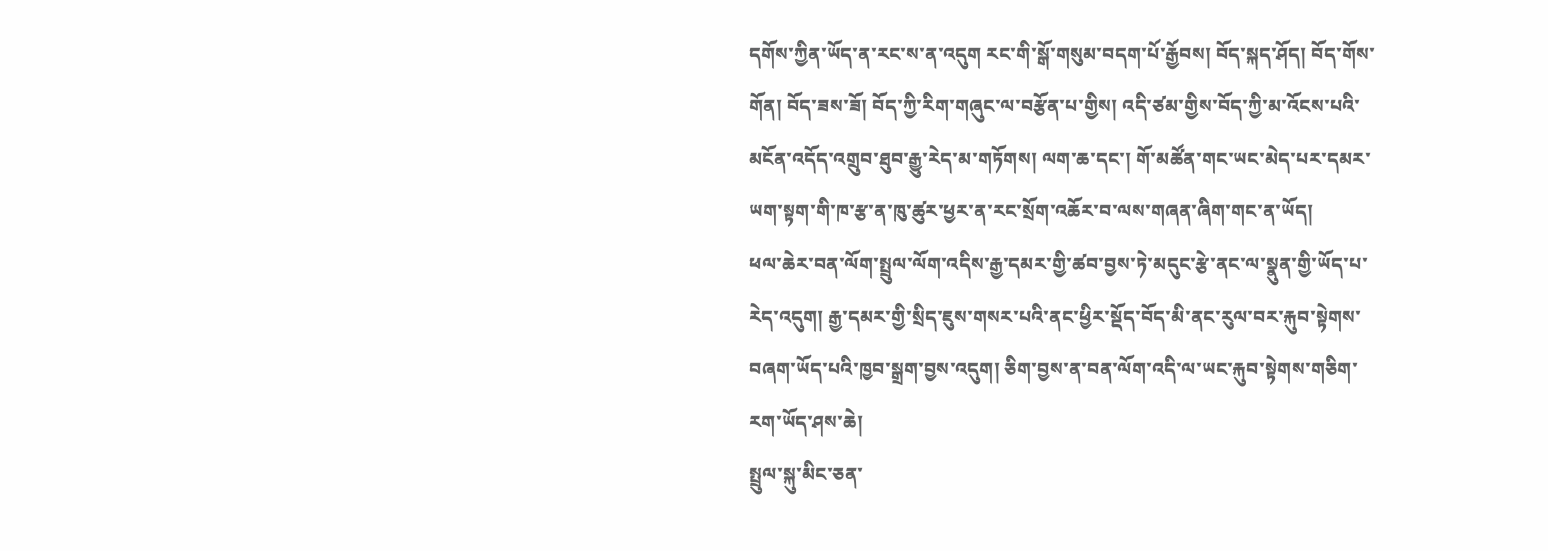དགོས་ཀྱིན་ཡོད་ན་རང་ས་ན་འདུག རང་གི་སྒོ་གསུམ་བདག་པོ་རྒྱོབས། བོད་སྐད་ཤོད། བོད་གོས་གོན། བོད་ཟས་ཟོ། བོད་ཀྱི་རིག་གཞུང་ལ་བརྩོན་པ་གྱིས། འདི་ཙམ་གྱིས་བོད་ཀྱི་མ་འོངས་པའི་མངོན་འདོད་འགྲུབ་ཐུབ་རྒྱུ་རེད་མ་གཏོགས། ལག་ཆ་དང་། གོ་མཚོན་གང་ཡང་མེད་པར་དམར་ཡག་སྟག་གི་ཁ་རྩ་ན་ཁུ་ཚུར་ཕྱར་ན་རང་སྲོག་འཆོར་བ་ལས་གཞན་ཞིག་གང་ན་ཡོད།
ཕལ་ཆེར་བན་ལོག་སྤྲུལ་ལོག་འདིས་རྒྱ་དམར་གྱི་ཚབ་བྱས་ཏེ་མདུང་རྩེ་ནང་ལ་སྣུན་གྱི་ཡོད་པ་རེད་འདུག། རྒྱ་དམར་གྱི་སྲིད་ཇུས་གསར་པའི་ནང་ཕྱིར་སྡོད་བོད་མི་ནང་རུལ་བར་རྐུབ་སྟེགས་བཞག་ཡོད་པའི་ཁྱབ་སྒྲག་བྱས་འདུག། ཅིག་བྱས་ན་བན་ལོག་འདི་ལ་ཡང་རྐུབ་སྟེགས་གཅིག་རག་ཡོད་ཤས་ཆེ།
སྤྲུལ་སྐུ་མིང་ཅན་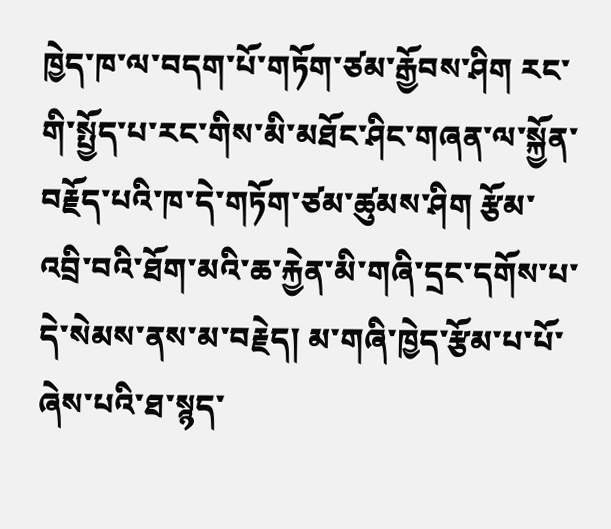ཁྱེད་ཁ་ལ་བདག་པོ་གཏོག་ཙམ་རྒྱོབས་ཤིག རང་གི་སྤྱོད་པ་རང་གིས་མི་མཐོང་ཤིང་གཞན་ལ་སྐྱོན་བརྗོད་པའི་ཁ་དེ་གཏོག་ཙམ་ཚུམས་ཤིག རྩོམ་འབྲི་བའི་ཐོག་མའི་ཆ་རྐྱེན་མི་གཞི་དྲང་དགོས་པ་དེ་སེམས་ནས་མ་བརྗེད། མ་གཞི་ཁྱེད་རྩོམ་པ་པོ་ཞེས་པའི་ཐ་སྙད་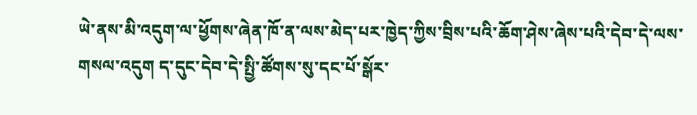ཡེ་ནས་མི་འདུག་ལ་ཕྱོགས་ཞེན་ཁོ་ན་ལས་མེད་པར་ཁྱེད་ཀྱིས་བྲིས་པའི་ཆོག་ཤེས་ཞེས་པའི་དེབ་དེ་ལས་གསལ་འདུག ད་དུང་དེབ་དེ་སྤྱི་ཚོགས་སུ་དང་པོ་སྒོར་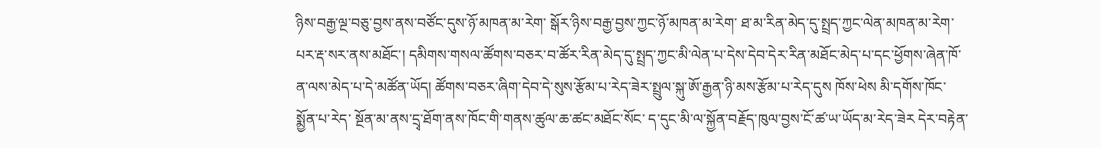ཉིས་བརྒྱ་ལྔ་བཅུ་བྱས་ནས་བཙོང་དུས་ཉོ་མཁན་མ་རེག་ སྒོར་ཉིས་བརྒྱ་བྱས་ཀྱང་ཉོ་མཁན་མ་རེག་ ཐ་མ་རིན་མེད་དུ་སྤྲད་ཀྱང་ལེན་མཁན་མ་རེག་པར་རྡ་སར་ནས་མཐོང་། དམིགས་གསལ་ཚོགས་བཅར་བ་ཚོར་རིན་མེད་དུ་སྤྲད་ཀྱང་མི་ལེན་པ་དེས་དེབ་དེར་རིན་མཐོང་མེད་པ་དང་ཕྱོགས་ཞེན་ཁོ་ན་ལས་མེད་པ་དེ་མཚོན་ཡོད། ཚོགས་བཅར་ཞིག་དེབ་དེ་སུས་རྩོམ་པ་རེད་ཟེར་སྤྲུལ་སྐུ་ཨོ་རྒྱན་ཉི་མས་རྩོམ་པ་རེད་དུས ཁོས་ཕེས མི་དགོས་ཁོང་སྨྱོན་པ་རེད་ སྔོན་མ་ནས་དྲྭ་ཐོག་ནས་ཁོང་གི་གནས་ཚུལ་ཆ་ཚང་མཐོང་སོང་ ད་དུང་མི་ལ་སྐྱོན་བརྗོད་ཁུལ་བྱས་ངོ་ཚ་ཡ་ཡོད་མ་རེད་ཟེར དེར་བརྟེན་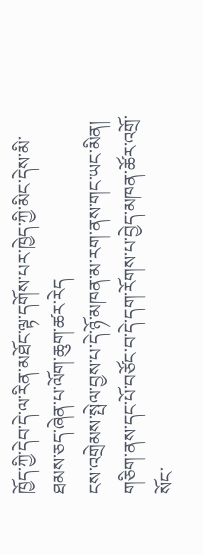ཁྱོད་ཀྱི་དེབ་དེ་ལ་རིན་མཐོང་ལྟ་དགོས་པར་ཁྱེད་ཀྱི་མིང་དེས་མི་ཐམས་ཅད་ཞེན་པ་ལོག་ཆུག་ཚར་རེད
ངས་འགྲེམས་སྤེལ་བྱས་པ་དེ་ཉོ་མཁན་མ་རག་ནས་གང་ཡང་མིན། གཅིག་ནས་དང་པོ་བཙོང་བ་དེ་དག་རོགས་པ་བྱེད་མཁན་ཚོར་འགྲོ་སོང་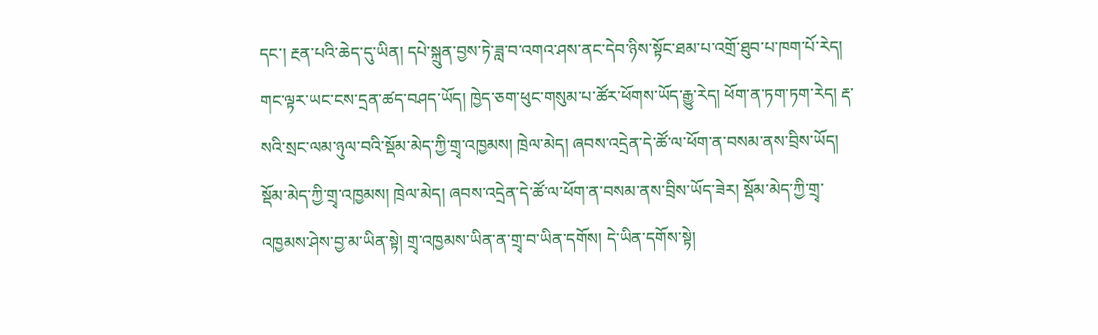དང་། རྔན་པའི་ཆེད་དུ་ཡིན། དཔེ་སྐྲུན་བྱས་ཏེ་ཟླ་བ་འགའ་ཤས་ནང་དེབ་ཉིས་སྟོང་ཐམ་པ་འགྲོ་ཐུབ་པ་ཁག་པོ་རེད། གང་ལྟར་ཡང་ངས་དྲན་ཚད་བཤད་ཡོད། ཁྱེད་ཅག་ཕུང་གསུམ་པ་ཚོར་ཕོགས་ཡོད་རྒྱུ་རེད། ཕོག་ན་ཏག་ཏག་རེད། རྡ་སའི་སྲང་ལམ་ཉུལ་བའི་སྡོམ་མེད་ཀྱི་གྲྭ་འཁྱམས། ཁྲེལ་མེད། ཞབས་འདྲེན་དེ་ཚོ་ལ་ཕོག་ན་བསམ་ནས་བྲིས་ཡོད།
སྡོམ་མེད་ཀྱི་གྲྭ་འཁྱམས། ཁྲེལ་མེད། ཞབས་འདྲེན་དེ་ཚོ་ལ་ཕོག་ན་བསམ་ནས་བྲིས་ཡོད་ཟེར། སྡོམ་མེད་ཀྱི་གྲྭ་འཁྱམས་ཤེས་བྱ་མ་ཡིན་སྟེ། གྲྭ་འཁྱམས་ཡིན་ན་གྲྭ་བ་ཡིན་དགོས། དེ་ཡིན་དགོས་སྟེ།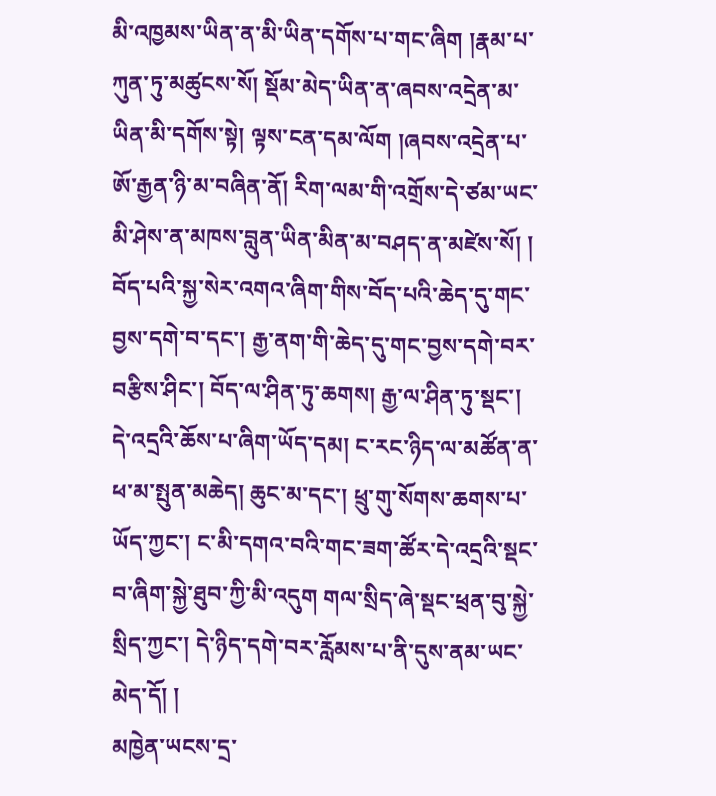མི་འཁྱམས་ཡིན་ན་མི་ཡིན་དགོས་པ་གང་ཞིག །རྣམ་པ་ཀུན་ཏུ་མཚུངས་སོ། སྡོམ་མེད་ཡིན་ན་ཞབས་འདྲེན་མ་ཡིན་མི་དགོས་སྟེ། ལྟས་ངན་དམ་ལོག །ཞབས་འདྲེན་པ་ཨོ་རྒྱན་ཉི་མ་བཞིན་ནོ། རིག་ལམ་གི་འགྲོས་དེ་ཙམ་ཡང་མི་ཤེས་ན་མཁས་བླུན་ཡིན་མིན་མ་བཤད་ན་མཛེས་སོ། །
བོད་པའི་སྐྱ་སེར་འགའ་ཞིག་གིས་བོད་པའི་ཆེད་དུ་གང་བྱས་དགེ་བ་དང་། རྒྱ་ནག་གི་ཆེད་དུ་གང་བྱས་དགེ་བར་བརྩིས་ཤིང་། བོད་ལ་ཤིན་ཏུ་ཆགས། རྒྱ་ལ་ཤིན་ཏུ་སྡང་། དེ་འདྲའི་ཆོས་པ་ཞིག་ཡོད་དམ། ང་རང་ཉིད་ལ་མཚོན་ན་ཕ་མ་སྤུན་མཆེད། ཆུང་མ་དང་། ཕྲུ་གུ་སོགས་ཆགས་པ་ཡོད་ཀྱང་། ང་མི་དགའ་བའི་གང་ཟག་ཚོར་དེ་འདྲའི་སྡང་བ་ཞིག་སྐྱེ་ཐུབ་ཀྱི་མི་འདུག གལ་སྲིད་ཞེ་སྡང་ཕྲན་བུ་སྐྱེ་སྲིད་ཀྱང་། དེ་ཉིད་དགེ་བར་རློམས་པ་ནི་དུས་ནམ་ཡང་མེད་དོ། །
མཁྱེན་ཡངས་དྲ་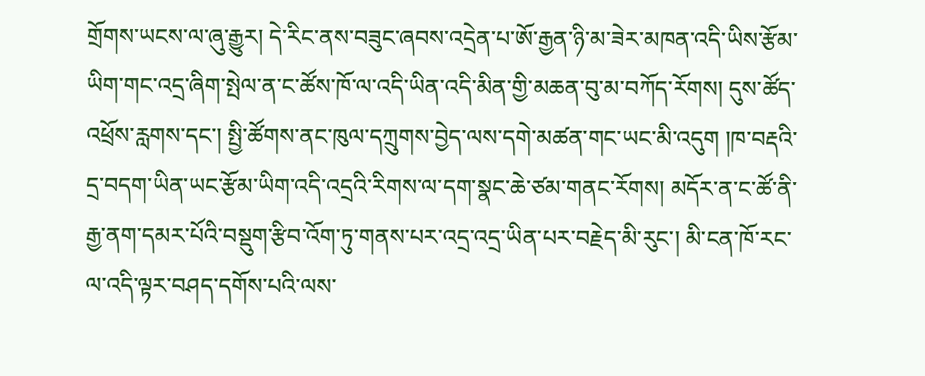གྲོགས་ཡངས་ལ་ཞུ་རྒྱུར། དེ་རིང་ནས་བཟུང་ཞབས་འདྲེན་པ་ཨོ་རྒྱན་ཉི་མ་ཟེར་མཁན་འདི་ཡིས་རྩོམ་ཡིག་གང་འདྲ་ཞིག་སྤེལ་ན་ང་ཚོས་ཁོ་ལ་འདི་ཡིན་འདི་མིན་གྱི་མཆན་བུ་མ་བཀོད་རོགས། དུས་ཚོད་འཕྲོས་རླགས་དང་། སྤྱི་ཚོགས་ནང་ཁུལ་དཀྲུགས་བྱེད་ལས་དགེ་མཚན་གང་ཡང་མི་འདུག །ཁ་བརྡའི་དྲ་བདག་ཡིན་ཡང་རྩོམ་ཡིག་འདི་འདྲའི་རིགས་ལ་དག་སྣང་ཆེ་ཙམ་གནང་རོགས། མདོར་ན་ང་ཚོ་ནི་རྒྱ་ནག་དམར་པོའི་བསྡུག་རྩིབ་འོག་ཏུ་གནས་པར་འདྲ་འདྲ་ཡིན་པར་བརྗེད་མི་རུང་། མི་ངན་ཁོ་རང་ལ་འདི་ལྟར་བཤད་དགོས་པའི་ལས་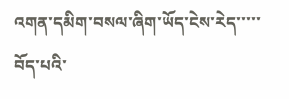འགན་དམིག་བསལ་ཞིག་ཡོད་ངེས་རེད་་་་་
བོད་པའི་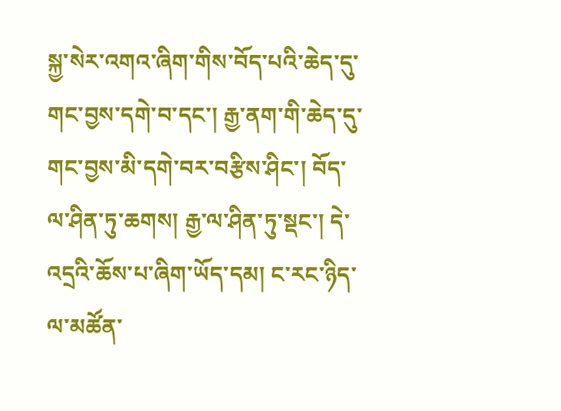སྐྱ་སེར་འགའ་ཞིག་གིས་བོད་པའི་ཆེད་དུ་གང་བྱས་དགེ་བ་དང་། རྒྱ་ནག་གི་ཆེད་དུ་གང་བྱས་མི་དགེ་བར་བརྩིས་ཤིང་། བོད་ལ་ཤིན་ཏུ་ཆགས། རྒྱ་ལ་ཤིན་ཏུ་སྡང་། དེ་འདྲའི་ཆོས་པ་ཞིག་ཡོད་དམ། ང་རང་ཉིད་ལ་མཚོན་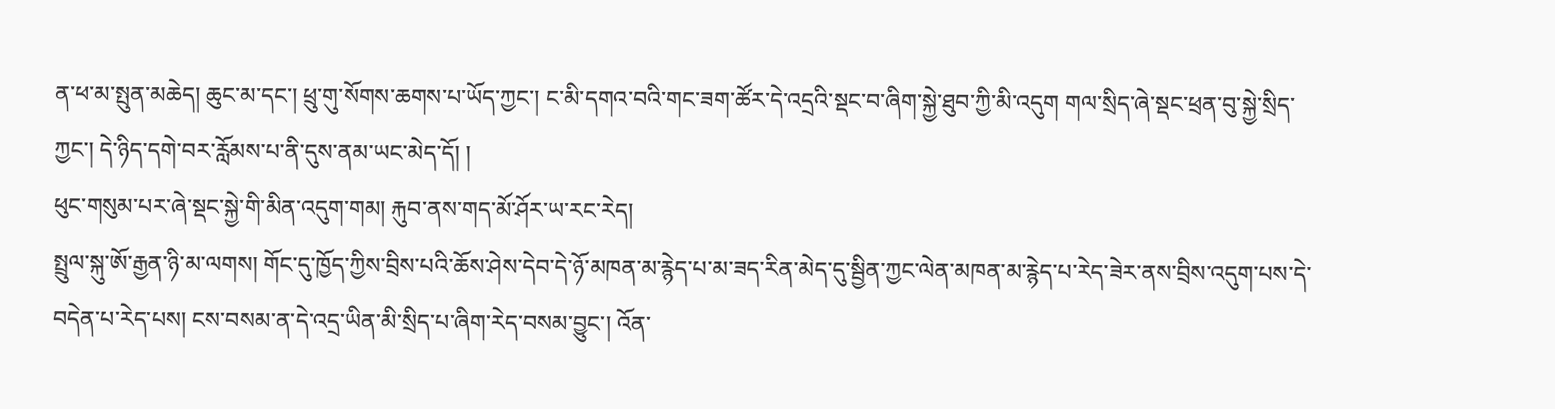ན་ཕ་མ་སྤུན་མཆེད། ཆུང་མ་དང་། ཕྲུ་གུ་སོགས་ཆགས་པ་ཡོད་ཀྱང་། ང་མི་དགའ་བའི་གང་ཟག་ཚོར་དེ་འདྲའི་སྡང་བ་ཞིག་སྐྱེ་ཐུབ་ཀྱི་མི་འདུག གལ་སྲིད་ཞེ་སྡང་ཕྲན་བུ་སྐྱེ་སྲིད་ཀྱང་། དེ་ཉིད་དགེ་བར་རློམས་པ་ནི་དུས་ནམ་ཡང་མེད་དོ། །
ཕུང་གསུམ་པར་ཞེ་སྡང་སྐྱེ་གི་མིན་འདུག་གམ། རྐུབ་ནས་གད་མོ་ཤོར་ཡ་རང་རེད།
སྤྲུལ་སྐུ་ཨོ་རྒྱན་ཉི་མ་ལགས། གོང་དུ་ཁྱོད་ཀྱིས་བྲིས་པའི་ཆོས་ཤེས་དེབ་དེ་ཉོ་མཁན་མ་རྙེད་པ་མ་ཟད་རིན་མེད་དུ་སྦྱིན་ཀྱང་ལེན་མཁན་མ་རྙེད་པ་རེད་ཟེར་ནས་བྲིས་འདུག་པས་དེ་བདེན་པ་རེད་པས། ངས་བསམ་ན་དེ་འདྲ་ཡིན་མི་སྲིད་པ་ཞིག་རེད་བསམ་བྱུང་། འོན་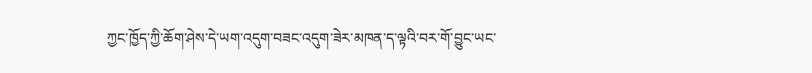ཀྱང་ཁྱོད་ཀྱི་ཆོག་ཤེས་དེ་ཡག་འདུག་བཟང་འདུག་ཟེར་མཁན་ད་ལྟའི་བར་གོ་བྱུང་ཡང་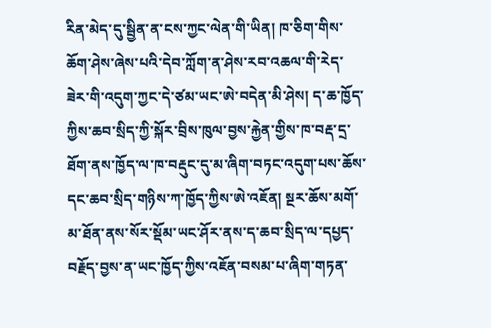རིན་མེད་དུ་སྦྱིན་ན་ངས་ཀྱང་ལེན་གི་ཡིན། ཁ་ཅིག་གིས་ཆོག་ཤེས་ཞེས་པའི་དེབ་ཀློག་ན་ཤེས་རབ་འཆལ་གི་རེད་ཟེར་གི་འདུག་ཀྱང་དེ་ཙམ་ཡང་ཨེ་བདེན་མི་ཤེས། ད་ཆ་ཁྱོད་ཀྱིས་ཆབ་སྲིད་ཀྱི་སྐོར་བྲིས་ཁུལ་བྱས་རྐྱེན་གྱིས་ཁ་བརྡ་དྲ་ཐོག་ནས་ཁྱོད་ལ་ཁ་བརྡུང་དུ་མ་ཞིག་བཏང་འདུག་པས་ཆོས་དང་ཆབ་སྲིད་གཉིས་ཀ་ཁྱོད་ཀྱིས་ཨེ་འཇོན། སྔར་ཆོས་མགོ་མ་ཐོན་ནས་སོར་སྡོམ་ཡང་ཤོར་ནས་ད་ཆབ་སྲིད་ལ་དཔྱད་བརྗོད་བྱས་ན་ཡང་ཁྱོད་ཀྱིས་འཇོན་བསམ་པ་ཞིག་གཏན་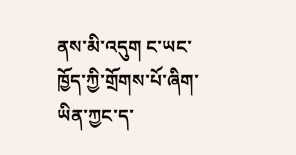ནས་མི་འདུག ང་ཡང་ཁྱོད་ཀྱི་གྲོགས་པོ་ཞིག་ཡིན་ཀྱང་ད་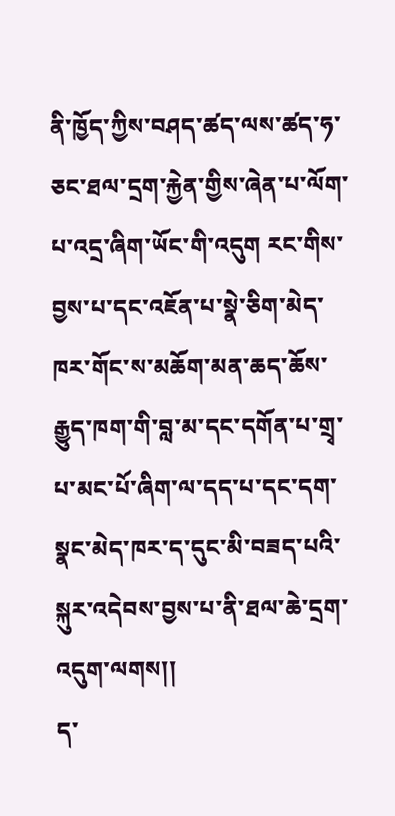ནི་ཁྱོད་ཀྱིས་བཤད་ཚད་ལས་ཚད་ཧ་ཅང་ཐལ་དྲག་རྐྱེན་གྱིས་ཞེན་པ་ལོག་པ་འདྲ་ཞིག་ཡོང་གི་འདུག རང་གིས་བྱས་པ་དང་འཇོན་པ་སྣེ་ཅིག་མེད་ཁར་གོང་ས་མཆོག་མན་ཆད་ཆོས་རྒྱུད་ཁག་གི་བླ་མ་དང་དགོན་པ་གྲྭ་པ་མང་པོ་ཞིག་ལ་དད་པ་དང་དག་སྣང་མེད་ཁར་ད་དུང་མི་བཟད་པའི་སྐུར་འདེབས་བྱས་པ་ནི་ཐལ་ཆེ་དྲག་འདུག་ལགས།།
ད་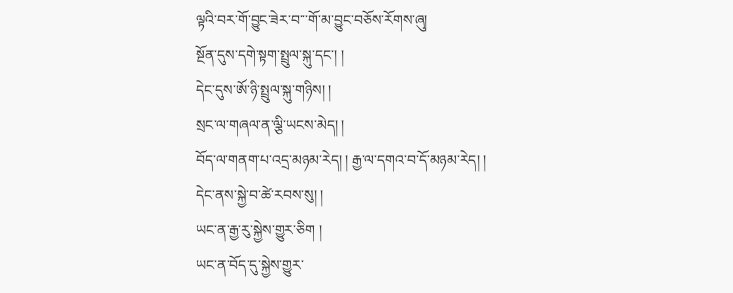ལྟའི་བར་གོ་བྱུང་ཟེར་བ་་་གོ་མ་བྱུང་བཅོས་རོགས་ཞུ།
སྔོན་དུས་དགེ་སྟག་སྤྲུལ་སྐུ་དང་། །
དེང་དུས་ཨོ་ཉི་སྤྲུལ་སྐུ་གཉིས། །
སྲང་ལ་གཞལ་ན་ལྕི་ཡངས་མེད། །
བོད་ལ་གནག་པ་འདྲ་མཉམ་རེད། ། རྒྱ་ལ་དགའ་བ་དོ་མཉམ་རེད། །
དེང་ནས་སྐྱེ་བ་ཚེ་རབས་སུ། །
ཡང་ན་རྒྱ་རུ་སྐྱེས་གྱུར་ཅིག །
ཡང་ན་བོད་དུ་སྐྱེས་གྱུར་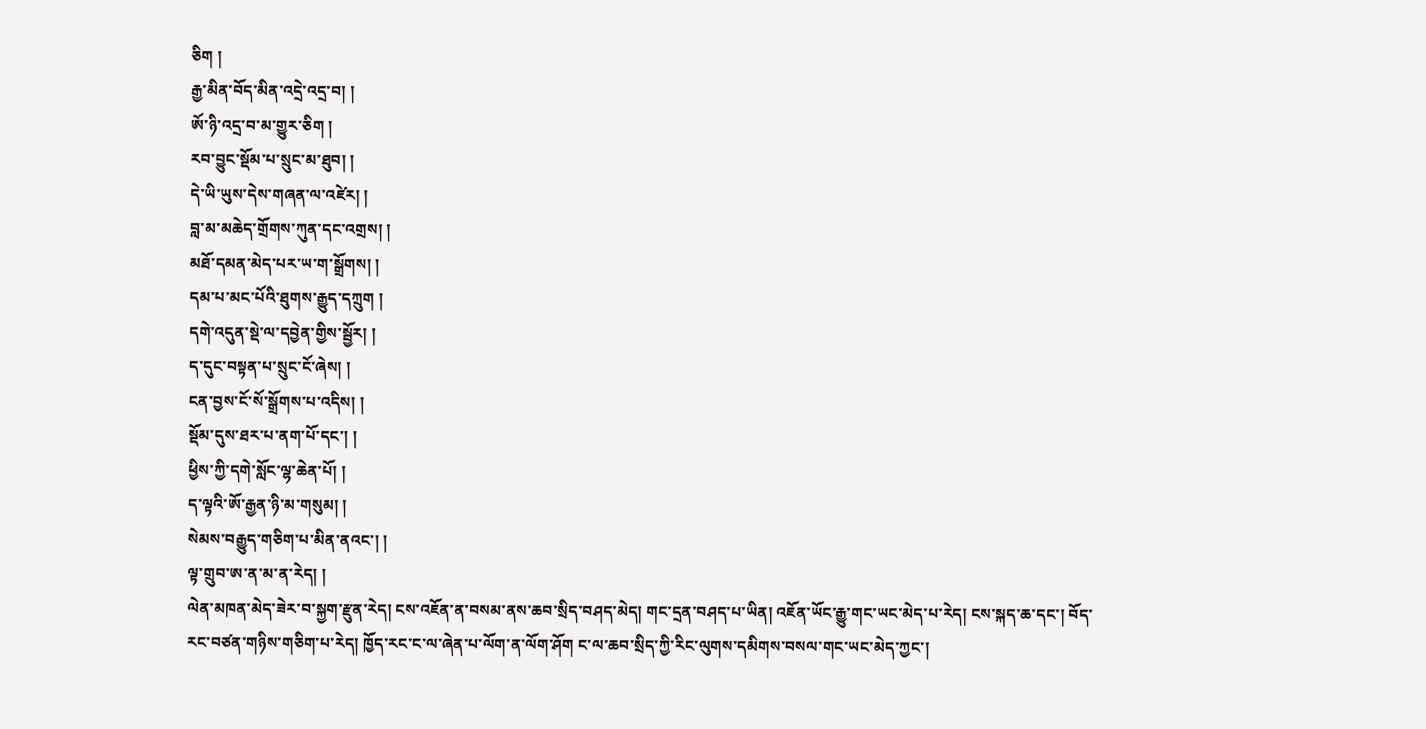ཅིག །
རྒྱ་མིན་བོད་མིན་འདྲེ་འདྲ་བ། །
ཨོ་ཉི་འདྲ་བ་མ་གྱུར་ཅིག །
རབ་བྱུང་སྡོམ་པ་སྲུང་མ་ཐུབ། །
དེ་ཡི་ཡུས་དེས་གཞན་ལ་འཛེར། །
བླ་མ་མཆེད་གྲོགས་ཀུན་དང་འགྲས། །
མཐོ་དམན་མེད་པར་ཡ་ག་སྒྲོགས། །
དམ་པ་མང་པོའི་ཐུགས་རྒྱུད་དཀྲུག །
དགེ་འདུན་སྡེ་ལ་དབྱེན་གྱིས་སྦྱོར། །
ད་དུང་བསྟན་པ་སྲུང་ངོ་ཞེས། །
ངན་བྱས་ངོ་སོ་སྒྲོགས་པ་འདིས། །
སྡོམ་དུས་ཐར་པ་ནག་པོ་དང་། །
ཕྱིས་ཀྱི་དགེ་སློང་ལྷ་ཆེན་པོ། །
ད་ལྟའི་ཨོ་རྒྱན་ཉི་མ་གསུམ། །
སེམས་བརྒྱུད་གཅིག་པ་མིན་ནའང་། །
ལྟ་གྲུབ་ཨ་ན་མ་ན་རེད། །
ལེན་མཁན་མེད་ཟེར་བ་སྐྱག་རྫུན་རེད། ངས་འཇོན་ན་བསམ་ནས་ཆབ་སྲིད་བཤད་མེད། གང་དྲན་བཤད་པ་ཡིན། འཇོན་ཡོང་རྒྱུ་གང་ཡང་མེད་པ་རེད། ངས་སྐད་ཆ་དང་། བོད་རང་བཙན་གཉིས་གཅིག་པ་རེད། ཁྱོད་རང་ང་ལ་ཞེན་པ་ལོག་ན་ལོག་ཤོག ང་ལ་ཆབ་སྲིད་ཀྱི་རིང་ལུགས་དམིགས་བསལ་གང་ཡང་མེད་ཀྱང་།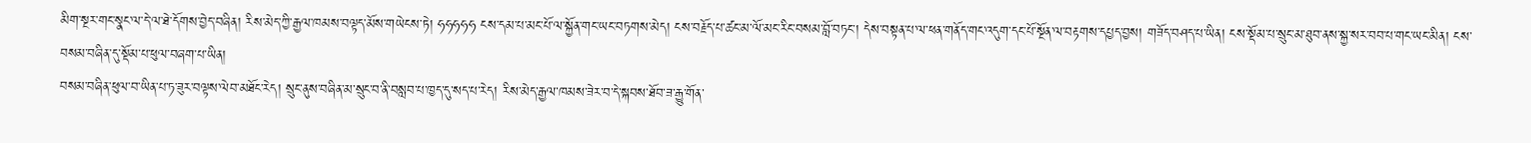མིག་སྔར་གང་སྣང་ལ་དེ་ལ་ཐེ་དོགས་བྱེད་བཞིན། རིས་མེད་ཀྱི་རྒྱལ་ཁམས་བལྟད་མོས་གཡེངས་ཏེ། ཧཧཧཧཧ ངས་དམ་པ་མང་པོ་ལ་སྐྱོན་གང་ཡང་བཏགས་མེད། ངས་བརྗོད་པ་ཚང་མ་ལོ་མང་རིང་བསམ་བློ་བཏང་། དེས་བསྟན་པ་ལ་ཕན་གནོད་གང་འདུག་དང་པོ་སྔོན་ལ་བརྟགས་དཔྱད་བྱས། གཟོད་བཤད་པ་ཡིན། ངས་སྡོམ་པ་སྲུང་མ་ཐུབ་ནས་སྐྱ་སར་བབ་པ་གང་ཡང་མིན། ངས་བསམ་བཞིན་དུ་སྡོམ་པ་ཕུལ་བཞག་པ་ཡིན།
བསམ་བཞིན་ཕུལ་བ་ཡིན་པ་ཏ་ཟུར་བལྟས་ལེབ་མཐོང་རེད། སྲུང་ནུས་བཞིན་མ་སྲུང་བ་ནི་བསླབ་པ་ཁྱད་དུ་སད་པ་རེད། རིས་མེད་རྒྱལ་ཁམས་ཟེར་བ་དེ་སྐབས་ཐོབ་ཟ་རྒྱུ་གོན་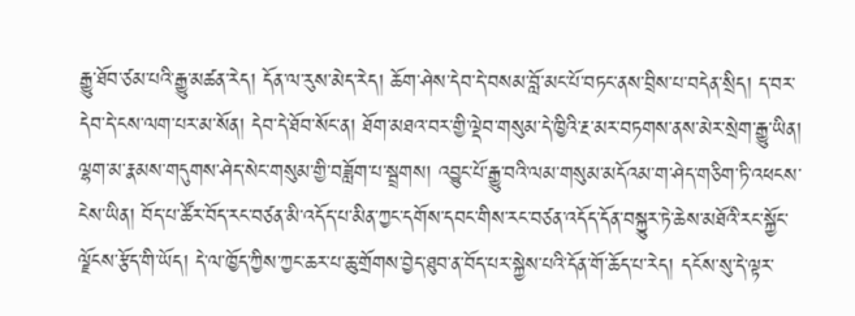རྒྱུ་ཐོབ་ཙམ་པའི་རྒྱུ་མཚན་རེད། དོན་ལ་རུས་མེད་རེད། ཆོག་ཤེས་དེབ་དེ་བསམ་བློ་མང་པོ་བཏང་ནས་བྲིས་པ་བདེན་སྲིད། ད་བར་དེབ་དེ་ངས་ལག་པར་མ་སོན། དེབ་དེ་ཐོབ་སོང་ན། ཐོག་མཐའ་བར་གྱི་ལྡེབ་གསུམ་དེ་ཁྱིའི་རྔ་མར་བཏགས་ནས་མེར་སྲེག་རྒྱུ་ཡིན། ལྷག་མ་རྣམས་གདུགས་ཤེད་སེང་གསུམ་གྱི་བཟློག་པ་སྦྲགས། འབྱུང་པོ་རྒྱུ་བའི་ལམ་གསུམ་མདོའམ་ག་ཤེད་གཅིག་ཏི་འཕངས་ངེས་ཡིན། བོད་པ་ཚོར་བོད་རང་བཙན་མི་འདོད་པ་མིན་ཀྱང་དགོས་དབང་གིས་རང་བཙན་འདོད་དོན་བསྐྱུར་ཏེ་ཆེས་མཐོའི་རང་སྐྱོང་ལྗོངས་རྩོད་གི་ཡོད། དེ་ལ་ཁྱོད་ཀྱིས་ཀྱང་ཆར་པ་ཆུ་གྲོགས་བྱེད་ཐུབ་ན་བོད་པར་སྐྱེས་པའི་དོན་གོ་ཆོད་པ་རེད། དངོས་སུ་དེ་ལྟར་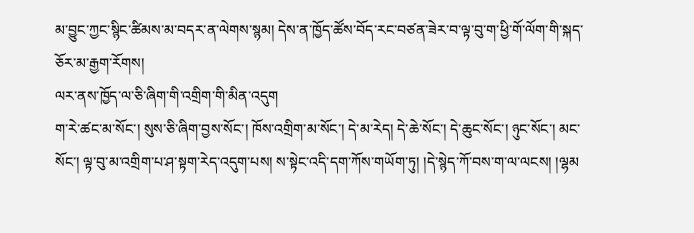མ་བྱུང་ཀྱང་སྙིང་ཚིམས་མ་བདར་ན་ལེགས་སྙམ། དེས་ན་ཁྱོད་ཚོས་བོད་རང་བཙན་ཟེར་བ་ལྟ་བུ་ག་ཕྱི་གོ་ལོག་གི་སྐད་ཅོར་མ་རྒྱག་རོགས།
ལར་ནས་ཁྱོད་ལ་ཅི་ཞིག་གི་འགྲིག་གི་མིན་འདུག
ག་རེ་ཚང་མ་སོང་། སུས་ཅི་ཞིག་བྱས་སོང་། ཁོས་འགྲིག་མ་སོང་། དེ་མ་རེད། དེ་ཆེ་སོང་། དེ་ཆུང་སོང་། ཉུང་སོང་། མང་སོང་། ལྟ་བུ་མ་འགྲིག་པ་ཤ་སྟག་རེད་འདུག་པས། ས་སྟེང་འདི་དག་ཀོས་གཡོག་ཏུ། །དེ་སྙེད་ཀོ་བས་ག་ལ་ལངས། །ལྷམ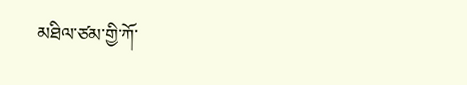མཐིལ་ཙམ་གྱི་ཀོ་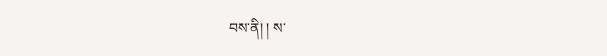བས་ནི། ། ས་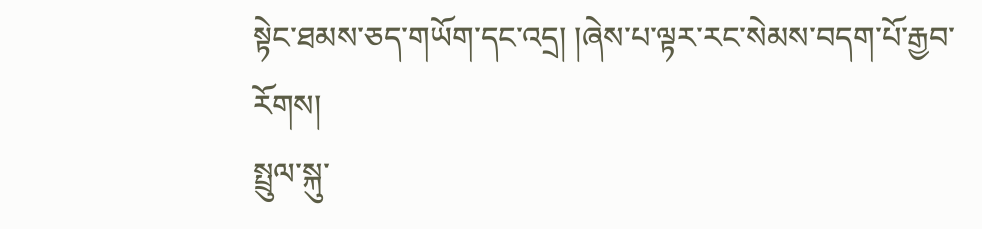སྟེང་ཐམས་ཅད་གཡོག་དང་འདྲ། །ཞེས་པ་ལྟར་རང་སེམས་བདག་པོ་རྒྱབ་རོགས།
སྤྲུལ་སྐུ་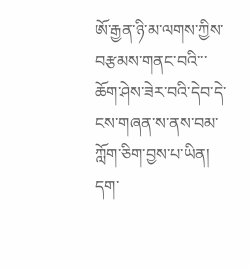ཨོ་རྒྱན་ཉི་མ་ལགས་ཀྱིས་བརྩམས་གནང་བའི་་་ཆོག་ཤེས་ཟེར་བའི་དེབ་དེ་ངས་གཞན་ས་ནས་བམ་ཀློག་ཅིག་བྱས་པ་ཡིན། དག་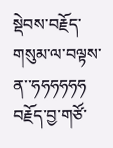སྡེབས་བརྗོད་གསུམ་ལ་བལྟས་ན་་ཧཧཧཧཧཧ བརྗོད་བྱ་གཙོ་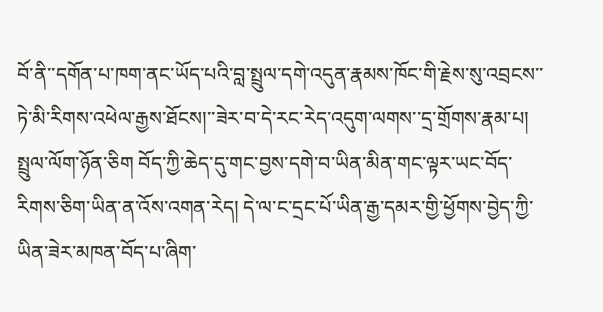བོ་ནི་་དགོན་པ་ཁག་ནང་ཡོད་པའི་བླ་སྤྲུལ་དགེ་འདུན་རྣམས་ཁོང་གི་རྗེས་སུ་འབྲངས་་ཏེ་མི་རིགས་འཕེལ་རྒྱས་ཐོངས།་་ཟེར་བ་དེ་རང་རེད་འདུག་ལགས་་དྲ་གྲོགས་རྣམ་པ།
སྤྲུལ་ལོག་ཉོན་ཅིག བོད་ཀྱི་ཆེད་དུ་གང་བྱས་དགེ་བ་ཡིན་མིན་གང་ལྟར་ཡང་བོད་རིགས་ཅིག་ཡིན་ན་འོས་འགན་རེད། དེ་ལ་ང་དྲང་པོ་ཡིན་རྒྱ་དམར་གྱི་ཕྱོགས་བྱེད་ཀྱི་ཡིན་ཟེར་མཁན་བོད་པ་ཞིག་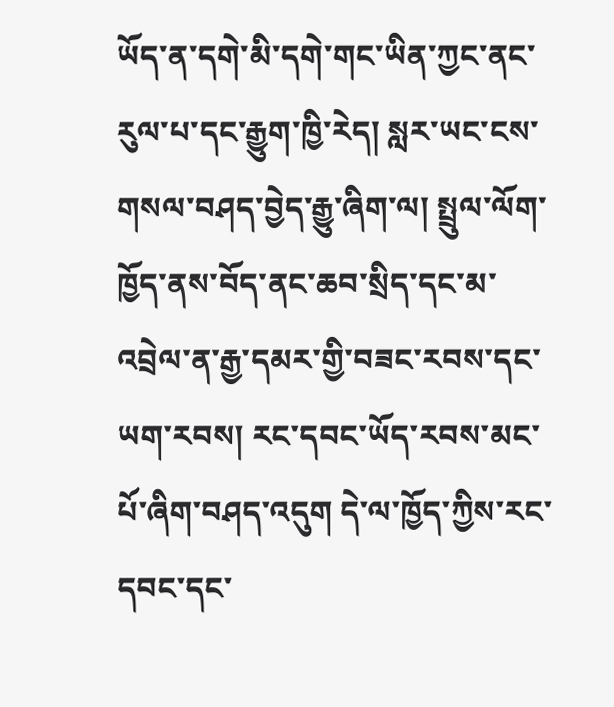ཡོད་ན་དགེ་མི་དགེ་གང་ཡིན་ཀྱང་ནང་རུལ་པ་དང་རྒྱུག་ཁྱི་རེད། སླར་ཡང་ངས་གསལ་བཤད་བྱེད་རྒྱུ་ཞིག་ལ། སྤྲུལ་ལོག་ཁྱོད་ནས་བོད་ནང་ཆབ་སྲིད་དང་མ་འབྲེལ་ན་རྒྱ་དམར་གྱི་བཟང་རབས་དང་ཡག་རབས། རང་དབང་ཡོད་རབས་མང་པོ་ཞིག་བཤད་འདུག དེ་ལ་ཁྱོད་ཀྱིས་རང་དབང་དང་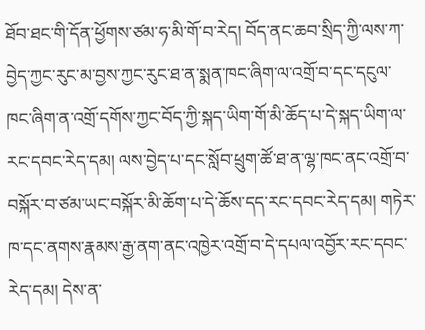ཐོབ་ཐང་གི་དོན་ཕྱོགས་ཙམ་ཧ་མི་གོ་བ་རེད། བོད་ནང་ཆབ་སྲིད་ཀྱི་ལས་ཀ་བྱེད་ཀྱང་རུང་མ་བྱས་ཀྱང་རུང་ཐ་ན་སྨན་ཁང་ཞིག་ལ་འགྲོ་བ་དང་དངུལ་ཁང་ཞིག་ན་འགྲོ་དགོས་ཀྱང་བོད་ཀྱི་སྐད་ཡིག་གོ་མི་ཆོད་པ་དེ་སྐད་ཡིག་ལ་རང་དབང་རེད་དམ། ལས་བྱེད་པ་དང་སློབ་ཕྲུག་ཚོ་ཐ་ན་ལྷ་ཁང་ནང་འགྲོ་བ་བསྐོར་བ་ཙམ་ཡང་བསྐོར་མི་ཆོག་པ་དེ་ཆོས་དད་རང་དབང་རེད་དམ། གཏེར་ཁ་དང་ནགས་རྣམས་རྒྱ་ནག་ནང་འཁྱེར་འགྲོ་བ་དེ་དཔལ་འབྱོར་རང་དབང་རེད་དམ། དེས་ན་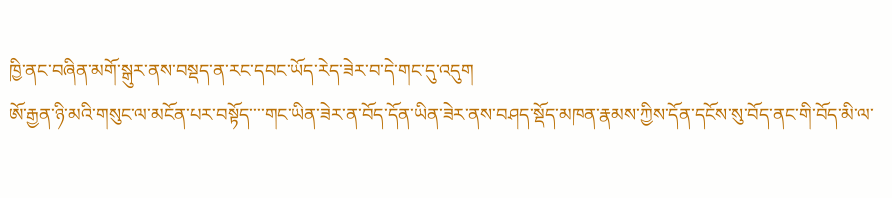ཁྱི་ནང་བཞིན་མགོ་སྒུར་ནས་བསྡད་ན་རང་དབང་ཡོད་རེད་ཟེར་བ་དེ་གང་དུ་འདུག
ཨོ་རྒྱན་ཉི་མའི་གསུང་ལ་མངོན་པར་བསྟོད་་་་གང་ཡིན་ཟེར་ན་བོད་དོན་ཡིན་ཟེར་ནས་བཤད་སྡོད་མཁན་རྣམས་ཀྱིས་དོན་དངོས་སུ་བོད་ནང་གི་བོད་མི་ལ་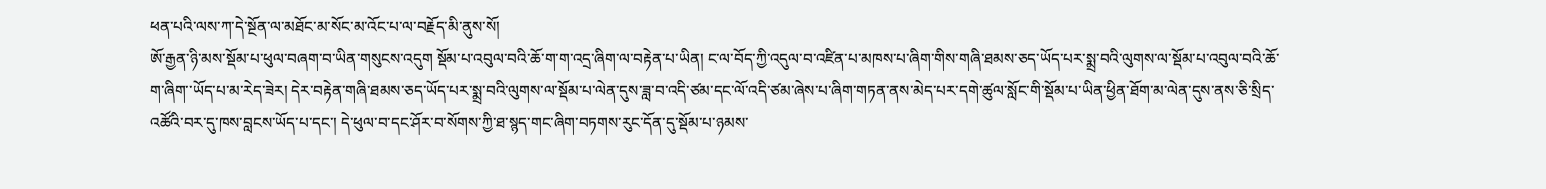ཕན་པའི་ལས་ཀ་དེ་སྔོན་ལ་མཐོང་མ་སོང་མ་འོང་པ་ལ་བརྗོད་མི་ནུས་སོ།
ཨོ་རྒྱན་ཉི་མས་སྡོམ་པ་ཕུལ་བཞག་བ་ཡིན་གསུངས་འདུག སྡོམ་པ་འབུལ་བའི་ཆོ་ག་ག་འདྲ་ཞིག་ལ་བརྟེན་པ་ཡིན། ང་ལ་བོད་ཀྱི་འདུལ་བ་འཛིན་པ་མཁས་པ་ཞིག་གིས་གཞི་ཐམས་ཅད་ཡོད་པར་སྨྲ་བའི་ལུགས་ལ་སྡོམ་པ་འབུལ་བའི་ཆོ་ག་ཞིག་་ཡོད་པ་མ་རེད་ཟེར། དེར་བརྟེན་གཞི་ཐམས་ཅད་ཡོད་པར་སྨྲ་བའི་ལུགས་ལ་སྡོམ་པ་ལེན་དུས་ཟླ་བ་འདི་ཙམ་དང་ལོ་འདི་ཙམ་ཞེས་པ་ཞིག་གཏན་ནས་མེད་པར་དགེ་ཚུལ་སློང་གི་སྡོམ་པ་ཡིན་ཕྱིན་ཐོག་མ་ལེན་དུས་ནས་ཅི་སྲིད་འཚོའི་བར་དུ་ཁས་བླངས་ཡོད་པ་དང་། དེ་ཕུལ་བ་དང་ཤོར་བ་སོགས་ཀྱི་ཐ་སྙད་གང་ཞིག་བཏགས་རུང་དོན་དུ་སྡོམ་པ་ཉམས་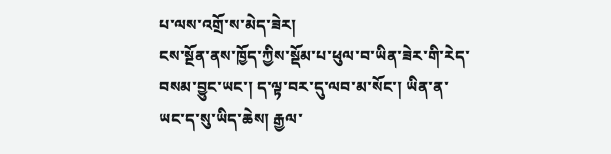པ་ལས་འགྲོ་ས་མེད་ཟེར།
ངས་སྔོན་ནས་ཁྱོད་ཀྱིས་སྡོམ་པ་ཕུལ་བ་ཡིན་ཟེར་གི་རེད་བསམ་བྱུང་ཡང་། ད་ལྟ་བར་དུ་ལབ་མ་སོང་། ཡིན་ན་ཡང་ད་སུ་ཡིད་ཆེས། རྒྱལ་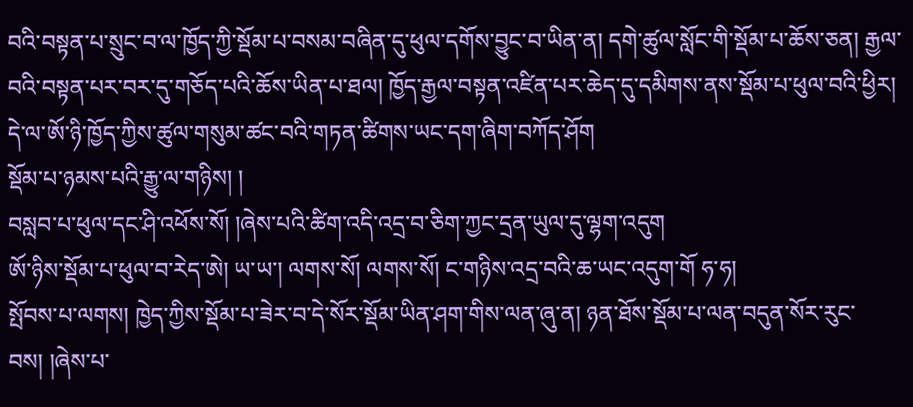བའི་བསྟན་པ་སྲུང་བ་ལ་ཁྱོད་ཀྱི་སྡོམ་པ་བསམ་བཞིན་དུ་ཕུལ་དགོས་བྱུང་བ་ཡིན་ན། དགེ་ཚུལ་སློང་གི་སྡོམ་པ་ཆོས་ཅན། རྒྱལ་བའི་བསྟན་པར་བར་དུ་གཅོད་པའི་ཆོས་ཡིན་པ་ཐལ། ཁྱོད་རྒྱལ་བསྟན་འཛིན་པར་ཆེད་དུ་དམིགས་ནས་སྡོམ་པ་ཕུལ་བའི་ཕྱིར། དེ་ལ་ཨོ་ཉི་ཁྱོད་ཀྱིས་ཚུལ་གསུམ་ཚང་བའི་གཏན་ཚིགས་ཡང་དག་ཞིག་བཀོད་ཤོག
སྡོམ་པ་ཉམས་པའི་རྒྱུ་ལ་གཉིས། །
བསླབ་པ་ཕུལ་དང་ཤི་འཕོས་སོ། །ཞེས་པའི་ཚིག་འདི་འདྲ་བ་ཅིག་ཀྱང་དྲན་ཡུལ་དུ་ལྷག་འདུག
ཨོ་ཉིས་སྡོམ་པ་ཕུལ་བ་རེད་ཨེ། ཡ་ཡ་། ལགས་སོ། ལགས་སོ། ང་གཉིས་འདྲ་བའི་ཆ་ཡང་འདུག་གོ ཧ་ཧ།
སྤོབས་པ་ལགས། ཁྱེད་ཀྱིས་སྡོམ་པ་ཟེར་བ་དེ་སོར་སྡོམ་ཡིན་ཤག་གིས་ལན་ཞུ་ན། ཉན་ཐོས་སྡོམ་པ་ལན་བདུན་སོར་རུང་བས། །ཞེས་པ་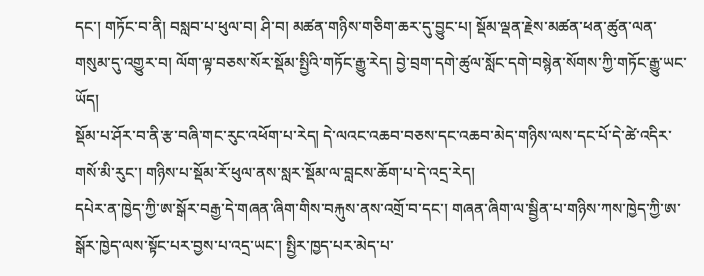དང་། གཏོང་བ་ནི། བསླབ་པ་ཕུལ་བ། ཤི་བ། མཚན་གཉིས་གཅིག་ཆར་དུ་བྱུང་པ། སྡོམ་ལྡན་རྗེས་མཚན་ཕན་ཚུན་ལན་གསུམ་དུ་འགྱུར་བ། ལོག་ལྟ་བཅས་སོར་སྡོམ་སྤྱིའི་གཏོང་རྒྱུ་རེད། བྱེ་བྲག་དགེ་ཚུལ་སློང་དགེ་བསྙེན་སོགས་ཀྱི་གཏོང་རྒྱུ་ཡང་ཡོད།
སྡོམ་པ་ཤོར་བ་ནི་རྩ་བཞི་གང་རུང་འཕོག་པ་རེད། དེ་ལའང་འཆབ་བཅས་དང་འཆབ་མེད་གཉིས་ལས་དང་པོ་དེ་ཚེ་འདིར་གསོ་མི་རུང་། གཉིས་པ་སྡོམ་རོ་ཕུལ་ནས་སླར་སྡོམ་ལ་བླངས་ཆོག་པ་དེ་འདྲ་རེད།
དཔེར་ན་ཁྱེད་ཀྱི་ཨ་སྒོར་བརྒྱ་དེ་གཞན་ཞིག་གིས་བརྐུས་ནས་འགྲོ་བ་དང་། གཞན་ཞིག་ལ་སྦྱིན་པ་གཉིས་ཀས་ཁྱེད་ཀྱི་ཨ་སྒོར་ཁྱེད་ལས་སྟོང་པར་བྱས་པ་འདྲ་ཡང་། སྤྱིར་ཁྱད་པར་མེད་པ་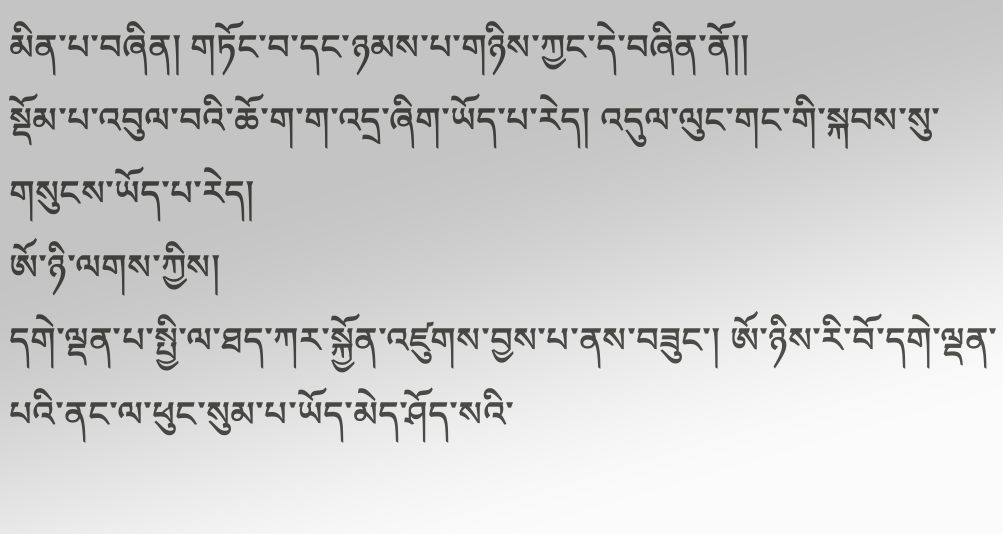མིན་པ་བཞིན། གཏོང་བ་དང་ཉམས་པ་གཉིས་ཀྱང་དེ་བཞིན་ནོ།།
སྡོམ་པ་འབུལ་བའི་ཆོ་ག་ག་འདྲ་ཞིག་ཡོད་པ་རེད། འདུལ་ལུང་གང་གི་སྐབས་སུ་གསུངས་ཡོད་པ་རེད།
ཨོ་ཉི་ལགས་ཀྱིས།
དགེ་ལྡན་པ་སྤྱི་ལ་ཐད་ཀར་སྐྱོན་འཛུགས་བྱས་པ་ནས་བཟུང་། ཨོ་ཉིས་རི་བོ་དགེ་ལྡན་པའི་ནང་ལ་ཕུང་སུམ་པ་ཡོད་མེད་ཤོད་སའི་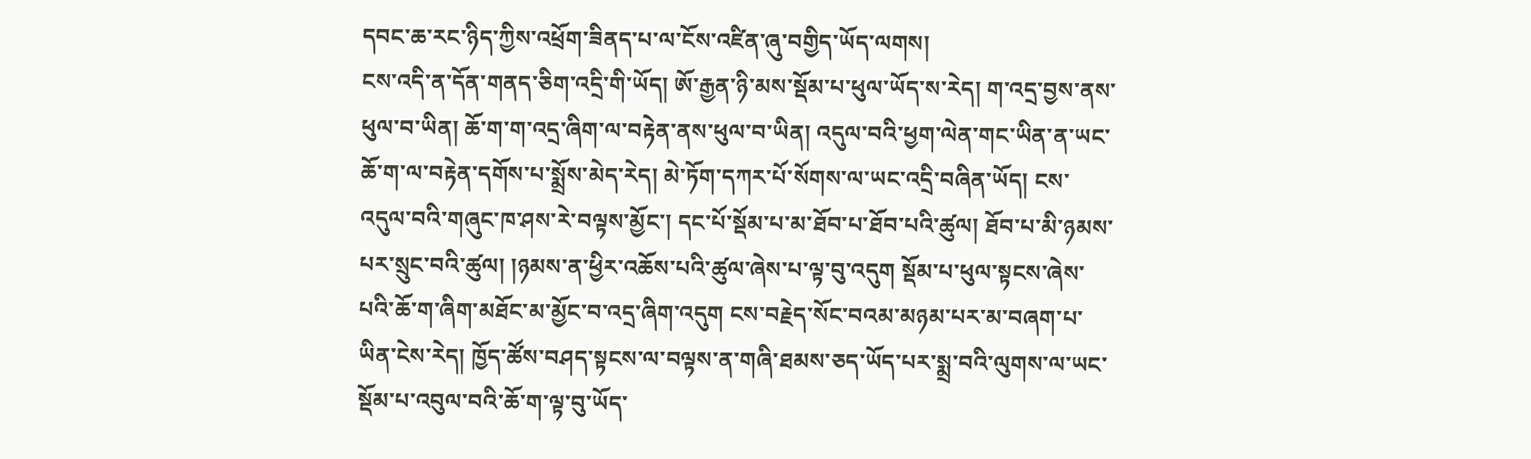དབང་ཆ་རང་ཉིད་ཀྱིས་འཕྲོག་ཟིནད་པ་ལ་ངོས་འཛིན་ཞུ་བགྱིད་ཡོད་ལགས།
ངས་འདི་ན་དོན་གནད་ཅིག་འདྲི་གི་ཡོད། ཨོ་རྒྱན་ཉི་མས་སྡོམ་པ་ཕུལ་ཡོད་ས་རེད། ག་འདྲ་བྱས་ནས་ཕུལ་བ་ཡིན། ཆོ་ག་ག་འདྲ་ཞིག་ལ་བརྟེན་ནས་ཕུལ་བ་ཡིན། འདུལ་བའི་ཕྱག་ལེན་གང་ཡིན་ན་ཡང་ཆོ་ག་ལ་བརྟེན་དགོས་པ་སྨྲོས་མེད་རེད། མེ་ཏོག་དཀར་པོ་སོགས་ལ་ཡང་འདྲི་བཞིན་ཡོད། ངས་འདུལ་བའི་གཞུང་ཁ་ཤས་རེ་བལྟས་མྱོང་། དང་པོ་སྡོམ་པ་མ་ཐོབ་པ་ཐོབ་པའི་ཚུལ། ཐོབ་པ་མི་ཉམས་པར་སྲུང་བའི་ཚུལ། །ཉམས་ན་ཕྱིར་འཆོས་པའི་ཚུལ་ཞེས་པ་ལྟ་བུ་འདུག སྡོམ་པ་ཕུལ་སྟངས་ཞེས་པའི་ཆོ་ག་ཞིག་མཐོང་མ་མྱོང་བ་འདྲ་ཞིག་འདུག ངས་བརྗེད་སོང་བའམ་མཉམ་པར་མ་བཞག་པ་ཡིན་ངེས་རེད། ཁྱོད་ཚོས་བཤད་སྟངས་ལ་བལྟས་ན་གཞི་ཐམས་ཅད་ཡོད་པར་སྨྲ་བའི་ལུགས་ལ་ཡང་སྡོམ་པ་འབུལ་བའི་ཆོ་ག་ལྟ་བུ་ཡོད་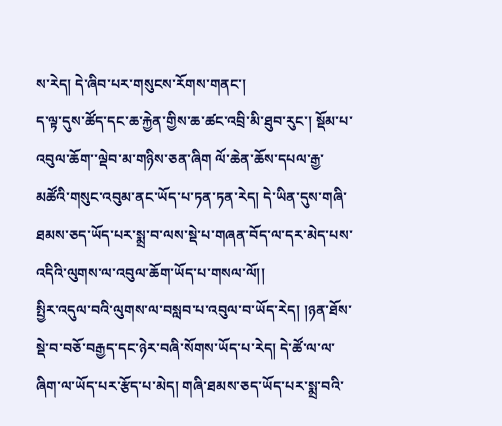ས་རེད། དེ་ཞིབ་པར་གསུངས་རོགས་གནང་།
ད་ལྟ་དུས་ཚོད་དང་ཆ་རྐྱེན་གྱིས་ཆ་ཚང་འབྲི་མི་ཐུབ་རུང་། སྡོམ་པ་འབུལ་ཆོག་་ལྡེབ་མ་གཉིས་ཅན་ཞིག ལོ་ཆེན་ཆོས་དཔལ་རྒྱ་མཚོའི་གསུང་འབུམ་ནང་ཡོད་པ་ཏན་ཏན་རེད། དེ་ཡིན་དུས་གཞི་ཐམས་ཅད་ཡོད་པར་སྨྲ་བ་ལས་སྡེ་པ་གཞན་བོད་ལ་དར་མེད་པས་འདིའི་ལུགས་ལ་འབུལ་ཆོག་ཡོད་པ་གསལ་ལོ།།
སྤྱིར་འདུལ་བའི་ལུགས་ལ་བསླབ་པ་འབུལ་བ་ཡོད་རེད། །ཉན་ཐོས་སྡེ་བ་བཅོ་བརྒྱད་དང་ཉེར་བཞི་སོགས་ཡོད་པ་རེད། དེ་ཚོ་ལ་ལ་ཞིག་ལ་ཡོད་པར་རྩོད་པ་མེད། གཞི་ཐམས་ཅད་ཡོད་པར་སྨྲ་བའི་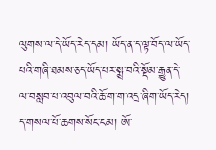ལུགས་ལ་དེ་ཡོད་རེད་དམ། ཡོད་ན་ད་ལྟ་བོད་ལ་ཡོད་པའི་གཞི་ཐམས་ཅད་ཡོད་པར་སྨྲ་བའི་སྡོམ་རྒྱུན་དེ་ལ་བསླབ་པ་འབུལ་བའི་ཆོ་ག་ག་འདྲ་ཞིག་ཡོད་རེད། ད་གསལ་པོ་ཆགས་སོང་ངམ། ཨོ་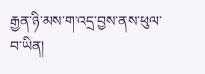རྒྱན་ཉི་མས་ག་འདྲ་བྱས་ནས་ཕུལ་བ་ཡིན།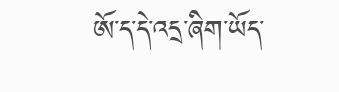ཨོ་ད་དེ་འདྲ་ཞིག་ཡོད་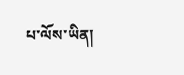པ་ལོས་ཡིན།